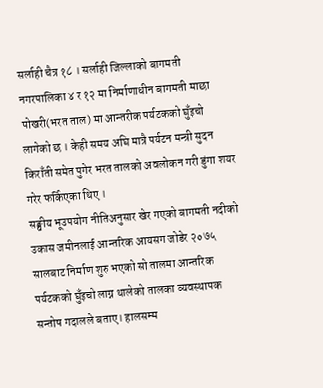सर्लाही चैत्र १८ । सर्लाही जिल्लाको बागमती नगरपालिका ४ र १२ मा निर्माणाधीन बागमती माछा पोखरी(भरत ताल) मा आन्तरीक पर्यटकको घुँइचो लागेको छ । केही समय अघि मात्रै पर्यटन मन्त्री सुदन किराँती समेत पुगेर भरत तालको अवलोकन गरी डुंगा शयर गरेर फर्किएका थिए ।
सङ्घीय भूउपयोग नीतिअनुसार खेर गएको बागमती नदीको उकास जमीनलाई आन्तरिक आयसग जोडेर २०७५ सालबाट निर्माण शुरु भएको सो तालमा आन्तरिक पर्यटकको घुँइचो लाग्न थालेको तालका व्यवस्थापक सन्तोष गदालले बताए। हालसम्म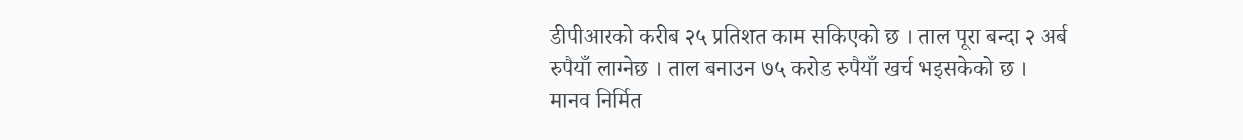डीपीआरको करीब २५ प्रतिशत काम सकिएको छ । ताल पूरा बन्दा २ अर्ब रुपैयाँ लाग्नेछ । ताल बनाउन ७५ करोड रुपैयाँ खर्च भइसकेको छ ।
मानव निर्मित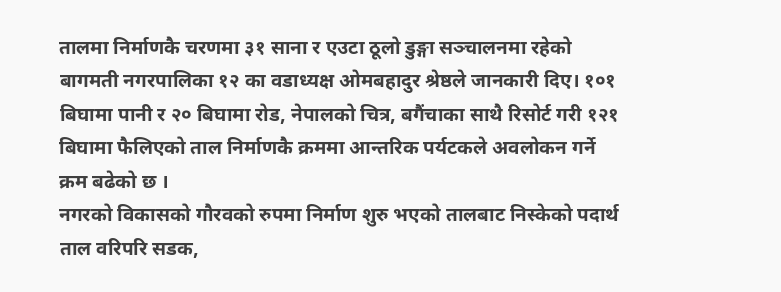तालमा निर्माणकै चरणमा ३१ साना र एउटा ठूलो डुङ्गा सञ्चालनमा रहेको बागमती नगरपालिका १२ का वडाध्यक्ष ओमबहादुर श्रेष्ठले जानकारी दिए। १०१ बिघामा पानी र २० बिघामा रोड, नेपालको चित्र, बगैंचाका साथै रिसोर्ट गरी १२१ बिघामा फैलिएको ताल निर्माणकै क्रममा आन्तरिक पर्यटकले अवलोकन गर्ने क्रम बढेको छ ।
नगरको विकासको गौरवको रुपमा निर्माण शुरु भएको तालबाट निस्केको पदार्थ ताल वरिपरि सडक,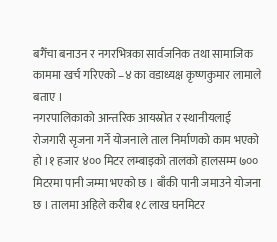बगैँचा बनाउन र नगरभित्रका सार्वजनिक तथा सामाजिक काममा खर्च गरिएको –४ का वडाध्यक्ष कृष्णकुमार लामाले बताए ।
नगरपालिकाको आन्तरिक आयस्रोत र स्थानीयलाई रोजगारी सृजना गर्ने योजनाले ताल निर्माणको काम भएको हो ।१ हजार ४०० मिटर लम्बाइको तालको हालसम्म ७०० मिटरमा पानी जम्मा भएको छ । बाँकी पानी जमाउने योजना छ । तालमा अहिले करीब १८ लाख घनमिटर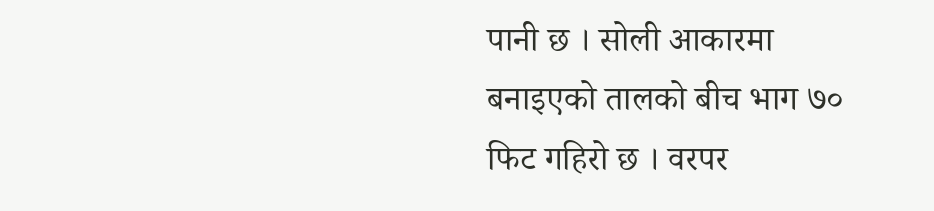पानी छ । सोली आकारमा बनाइएको तालको बीच भाग ७० फिट गहिरो छ । वरपर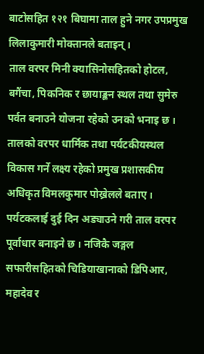बाटोसहित १२१ बिघामा ताल हुने नगर उपप्रमुख लिलाकुमारी मोक्तानले बताइन् ।
ताल वरपर मिनी क्यासिनोसहितको होटल, बगैंचा, पिकनिक र छायाङ्कन स्थल तथा सुमेरु पर्वत बनाउने योजना रहेको उनको भनाइ छ । तालको वरपर धार्मिक तथा पर्यटकीयस्थल विकास गर्ने लक्ष्य रहेको प्रमुख प्रशासकीय अधिकृत विमलकुमार पोख्रेलले बताए ।
पर्यटकलाई दुई दिन अड्याउने गरी ताल वरपर पूर्वाधार बनाइने छ । नजिकै जङ्गल सफारीसहितको चिडियाखानाको डिपिआर, महादेव र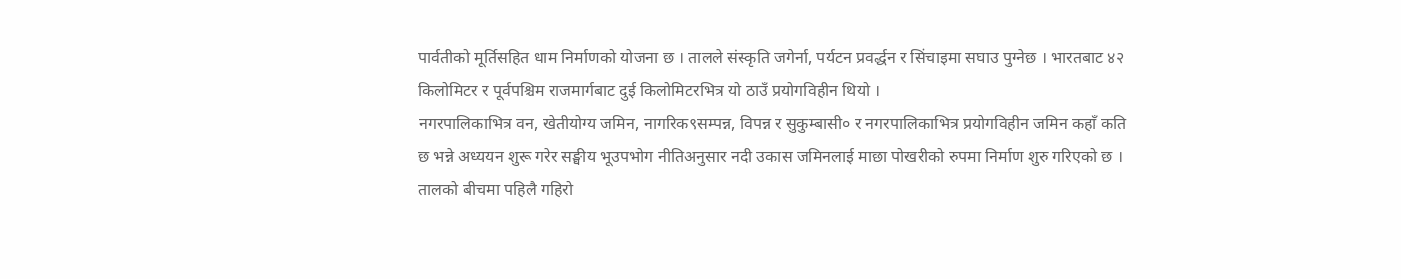पार्वतीको मूर्तिसहित धाम निर्माणको योजना छ । तालले संस्कृति जगेर्ना, पर्यटन प्रवर्द्धन र सिंचाइमा सघाउ पुग्नेछ । भारतबाट ४२ किलोमिटर र पूर्वपश्चिम राजमार्गबाट दुई किलोमिटरभित्र यो ठाउँ प्रयोगविहीन थियो ।
नगरपालिकाभित्र वन, खेतीयोग्य जमिन, नागरिक९सम्पन्न, विपन्न र सुकुम्बासी० र नगरपालिकाभित्र प्रयोगविहीन जमिन कहाँ कति छ भन्ने अध्ययन शुरू गरेर सङ्घीय भूउपभोग नीतिअनुसार नदी उकास जमिनलाई माछा पोखरीको रुपमा निर्माण शुरु गरिएको छ । तालको बीचमा पहिलै गहिरो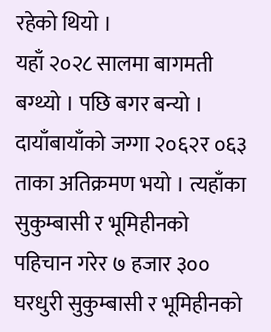रहेको थियो ।
यहाँ २०२८ सालमा बागमती बग्थ्यो । पछि बगर बन्यो । दायाँबायाँको जग्गा २०६२र ०६३ ताका अतिक्रमण भयो । त्यहाँका सुकुम्बासी र भूमिहीनको पहिचान गरेर ७ हजार ३०० घरधुरी सुकुम्बासी र भूमिहीनको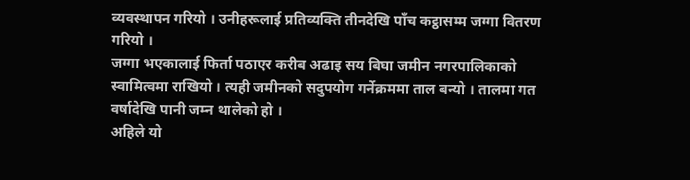व्यवस्थापन गरियो । उनीहरूलाई प्रतिव्यक्ति तीनदेखि पाँच कट्ठासम्म जग्गा वितरण गरियो ।
जग्गा भएकालाई फिर्ता पठाएर करीब अढाइ सय बिघा जमीन नगरपालिकाको स्वामित्वमा राखियो । त्यही जमीनको सदुपयोग गर्नेक्रममा ताल बन्यो । तालमा गत वर्षादेखि पानी जम्न थालेको हो ।
अहिले यो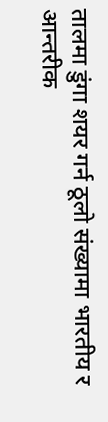तालमा डुंगा शयर गर्न ठूलो संख्यामा भारतीय र आन्तरीक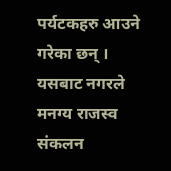पर्यटकहरु आउने गरेका छन् । यसबाट नगरले मनग्य राजस्व संकलन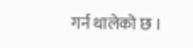गर्न थालेको छ ।